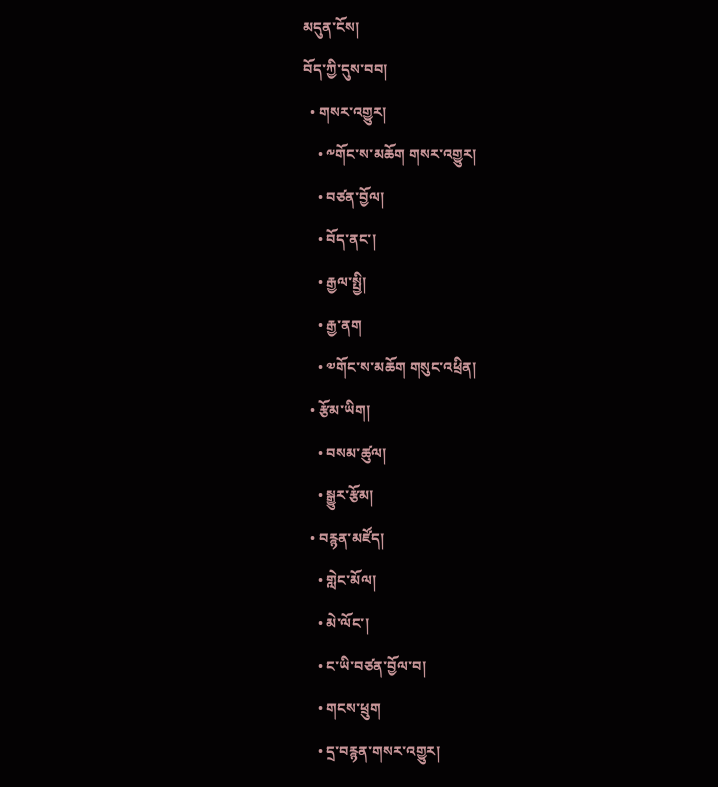མདུན་ངོས།
བོད་ཀྱི་དུས་བབ།
  • གསར་འགྱུར།
    • ༸གོང་ས་མཆོག གསར་འགྱུར།
    • བཙན་བྱོལ།
    • བོད་ནང་།
    • རྒྱལ་སྤྱི།
    • རྒྱ་ནག
    • ༧གོང་ས་མཆོག གསུང་འཕྲིན།
  • རྩོམ་ཡིག།
    • བསམ་ཚུལ།
    • སྒྱུར་རྩོམ།
  • བརྙན་མཛོད།
    • གླེང་མོལ།
    • མེ་ལོང་།
    • ང་ཡི་བཙན་བྱོལ་བ།
    • གངས་ཕྲུག
    • དྲ་བརྙན་གསར་འགྱུར།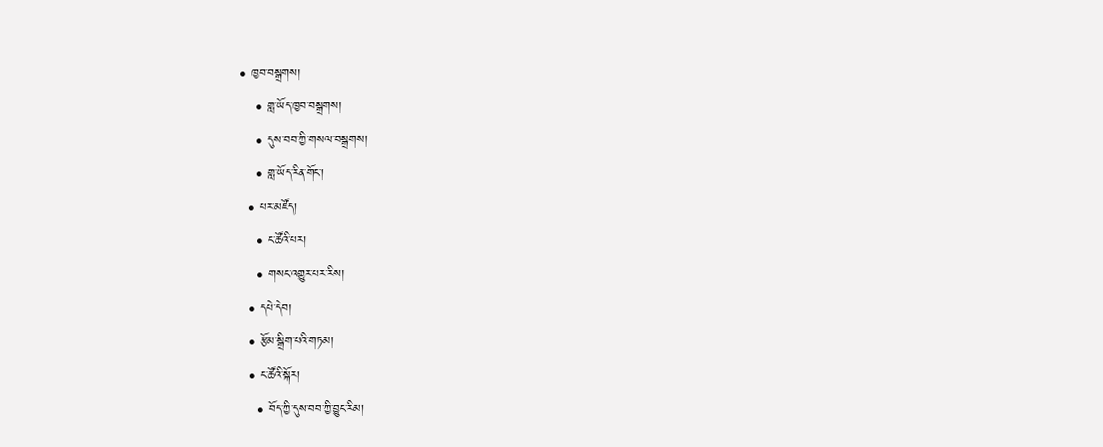• ཁྱབ་བསྒྲགས།
    • གླ་ཡོད་ཁྱབ་བསྒྲགས།
    • དུས་བབ་ཀྱི་གསལ་བསྒྲགས།
    • གླ་ཡོད་རིན་གོང་།
  • པར་མཛོད།
    • ང་ཚོའི་པར།
    • གསང་འགྱུར་པར་རིས།
  • དཔེ་དེབ།
  • རྩོམ་སྒྲིག་པའི་གཏམ།
  • ང་ཚོའི་སྐོར།
    • བོད་ཀྱི་དུས་བབ་ཀྱི་བྱུང་རིམ།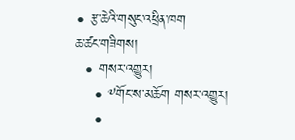• རྩ་ཆེའི་གསུང་འཕྲིན་ཁག
ཆ་ཚང་གཟིགས།
  • གསར་འགྱུར།
    • ༸གོང་ས་མཆོག གསར་འགྱུར།
    •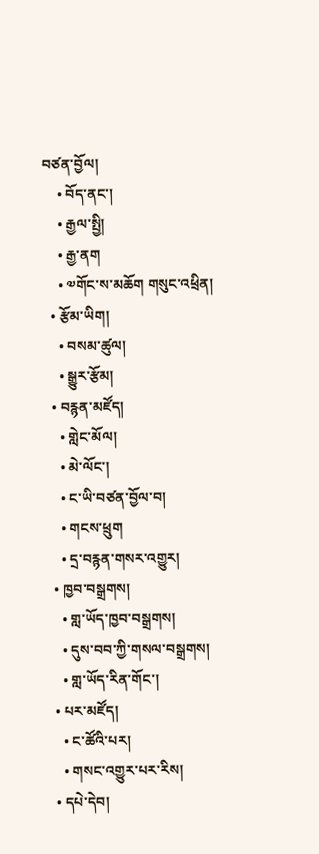བཙན་བྱོལ།
    • བོད་ནང་།
    • རྒྱལ་སྤྱི།
    • རྒྱ་ནག
    • ༧གོང་ས་མཆོག གསུང་འཕྲིན།
  • རྩོམ་ཡིག།
    • བསམ་ཚུལ།
    • སྒྱུར་རྩོམ།
  • བརྙན་མཛོད།
    • གླེང་མོལ།
    • མེ་ལོང་།
    • ང་ཡི་བཙན་བྱོལ་བ།
    • གངས་ཕྲུག
    • དྲ་བརྙན་གསར་འགྱུར།
  • ཁྱབ་བསྒྲགས།
    • གླ་ཡོད་ཁྱབ་བསྒྲགས།
    • དུས་བབ་ཀྱི་གསལ་བསྒྲགས།
    • གླ་ཡོད་རིན་གོང་།
  • པར་མཛོད།
    • ང་ཚོའི་པར།
    • གསང་འགྱུར་པར་རིས།
  • དཔེ་དེབ།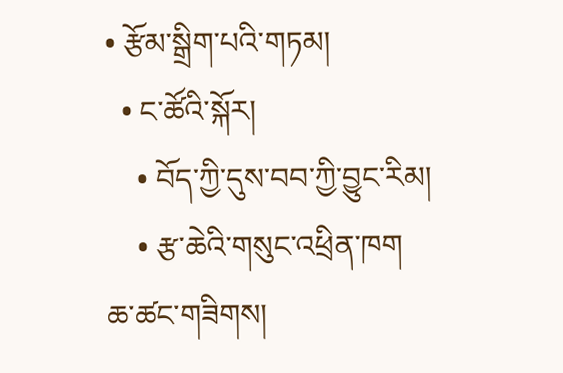• རྩོམ་སྒྲིག་པའི་གཏམ།
  • ང་ཚོའི་སྐོར།
    • བོད་ཀྱི་དུས་བབ་ཀྱི་བྱུང་རིམ།
    • རྩ་ཆེའི་གསུང་འཕྲིན་ཁག
ཆ་ཚང་གཟིགས།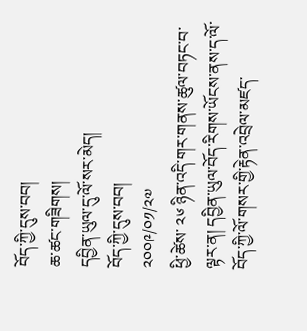བོད་ཀྱི་དུས་བབ།
ཆ་ཚང་གཟིགས།
དབྱིན་ཡུལ་དུ་ལོ་སར་མེད།
བོད་ཀྱི་དུས་བབ།
༢༠༠༩/༠༡/༢༧
ཕྱི་ཚེས་ ༢༦ ཉིན་འདི་གར་གནས་ཚུལ་བཏང་བ་ལྟར་ན། དབྱིན་ཡུལ་བོད་རིགས་ཡོངས་ནས་ད་ལོ་བོད་ཀྱི་ལོ་གསར་གྱི་རྟེན་འབྲེལ་མཛད་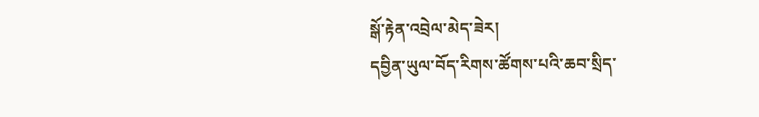སྒོ་རྟེན་འབྲེལ་མེད་ཟེར།
དབྱིན་ཡུལ་བོད་རིགས་ཚོགས་པའི་ཆབ་སྲིད་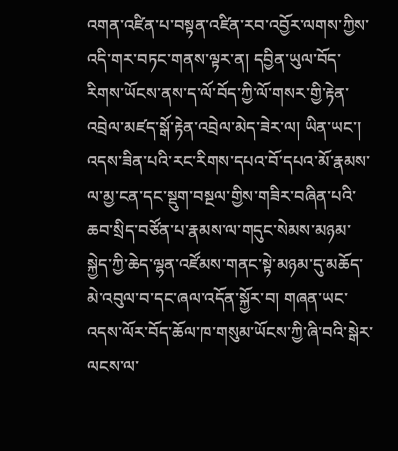འགན་འཛིན་པ་བསྟན་འཛིན་རབ་འབྱོར་ལགས་ཀྱིས་འདི་གར་བཏང་གནས་ལྟར་ན། དབྱིན་ཡུལ་བོད་རིགས་ཡོངས་ནས་ད་ལོ་བོད་ཀྱི་ལོ་གསར་གྱི་རྟེན་འབྲེལ་མཛད་སྒོ་རྟེན་འབྲེལ་མེད་ཟེར་ལ། ཡིན་ཡང་། འདས་ཟིན་པའི་རང་རིགས་དཔའ་བོ་དཔའ་མོ་རྣམས་ལ་མྱ་ངན་དང་སྡུག་བསྔལ་གྱིས་གཟིར་བཞིན་པའི་ཆབ་སྲིད་བཙོན་པ་རྣམས་ལ་གདུང་སེམས་མཉམ་སྐྱེད་ཀྱི་ཆེད་ལྷན་འཛོམས་གནང་སྟེ་མཉམ་དུ་མཆོད་མེ་འབུལ་བ་དང་ཞལ་འདོན་སྐྱོར་བ། གཞན་ཡང་འདས་ལོར་བོད་ཆོལ་ཁ་གསུམ་ཡོངས་ཀྱི་ཞི་བའི་སྒེར་ལངས་ལ་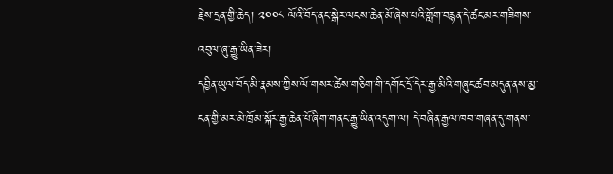རྗེས་དྲན་གྱི་ཆེད། ༢༠༠༨ ལོའི་བོད་ནང་སྒེར་ལངས་ཆེན་མོ་ཞེས་པའི་གློག་བརྙན་དེ་ཚང་མར་གཟིགས་འབུལ་ཞུ་རྒྱུ་ཡིན་ཟེར།
དབྱིན་ཡུལ་བོད་མི་རྣམས་ཀྱིས་ལོ་གསར་ཚེས་གཅིག་གི་དགོང་དྲོ་དེར་རྒྱ་མིའི་གཞུང་ཚབ་མདུན་ནས་མྱ་ངན་གྱི་མར་མེ་ཁྲོམ་སྐོར་རྒྱ་ཆེན་པོ་ཞིག་གནང་རྒྱུ་ཡིན་འདུག་ལ། དེ་བཞིན་རྒྱལ་ཁབ་གཞན་དུ་གནས་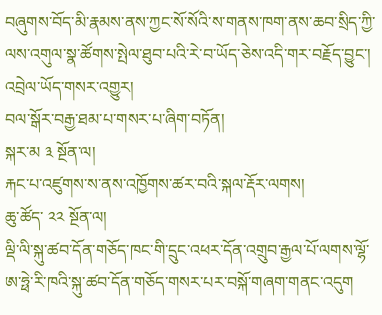བཞུགས་བོད་མི་རྣམས་ནས་ཀྱང་སོ་སོའི་ས་གནས་ཁག་ནས་ཆབ་སྲིད་ཀྱི་ལས་འགུལ་སྣ་ཚོགས་སྤེལ་ཐུབ་པའི་རེ་བ་ཡོད་ཅེས་འདི་གར་བརྗོད་བྱུང་།
འབྲེལ་ཡོད་གསར་འགྱུར།
བལ་སྒོར་བརྒྱ་ཐམ་པ་གསར་པ་ཞིག་བཏོན།
སྐར་མ ༣ སྔོན་ལ།
རྐང་པ་འཛུགས་ས་ནས་འཁྱོགས་ཚར་བའི་སྐལ་རྡོར་ལགས།
ཆུ་ཚོད་ ༢༢ སྔོན་ལ།
ལྡི་ལི་སྐུ་ཚབ་དོན་གཅོད་ཁང་གི་དྲུང་འཕར་དོན་འགྲུབ་རྒྱལ་པོ་ལགས་ལྷོ་ཨ་ཧྥེ་རི་ཁའི་སྐུ་ཚབ་དོན་གཅོད་གསར་པར་བསྐོ་གཞག་གནང་འདུག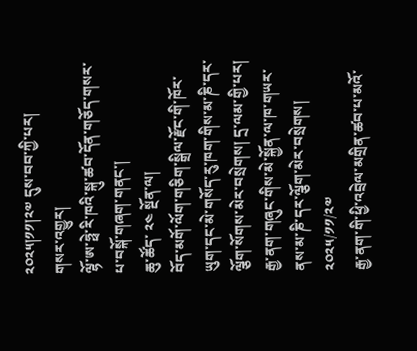༢༠༢༥།༡༡།༢༧ དུས་བབ་ཀྱི་པར།
གསར་འགྱུར།
ལྷོ་ཨ་ཧྥེ་རི་ཁའི་སྐུ་ཚབ་དོན་གཅོད་གསར་པ་བསྐོ་གཞག་གནང་།
ཆུ་ཚོད་ ༢༤ སྔོན་ལ།
བོད་མགོ་ལོག་གཅིག་སྒྲིལ་རྫོང་གི་ཁོར་ཡུག་དང་མེ་གསོད་རུ་ཁག་གིས་མ་ཎི་དར་ལྕོག་སོགས་མེར་བསྲེགས། དྲ་ལམ་གྱི་པར།
རྒྱ་ནག་གཞུང་གིས་མེ་སྐྱོན་ལ་ཁ་གཡར་ནས་མ་ཎི་དར་ལྕོག་མེར་བསྲེགས།
༢༠༢༥/༡༡/༢༧
རྒྱ་ནག་གི་ཕྱི་འབྲེལ་མགྲིན་ཚབ་པ་མའོ་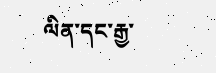ལིན་དང་རྒྱ་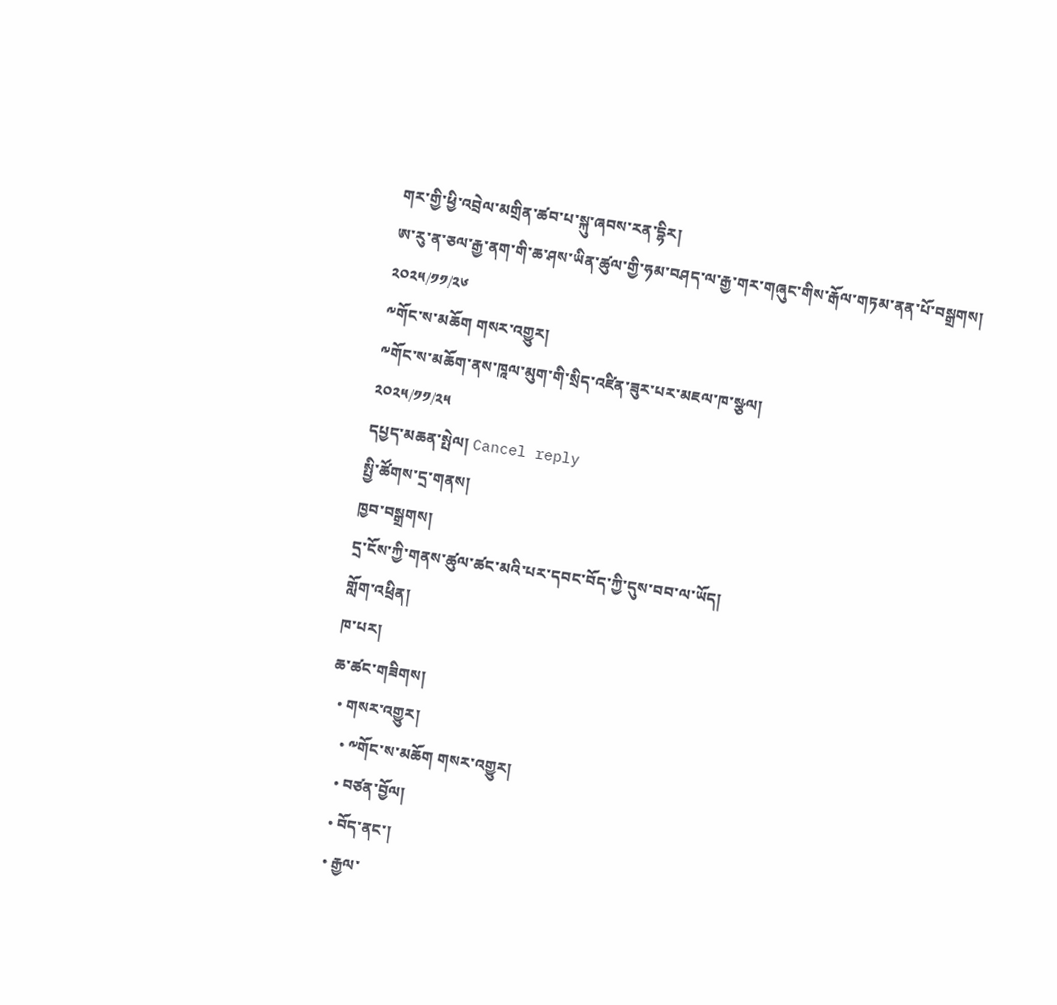གར་གྱི་ཕྱི་འབྲེལ་མགྲིན་ཚབ་པ་སྐུ་ཞབས་རན་དྷིར།
ཨ་རུ་ན་ཅལ་རྒྱ་ནག་གི་ཆ་ཤས་ཡིན་ཚུལ་གྱི་ཧམ་བཤད་ལ་རྒྱ་གར་གཞུང་གིས་རྒོལ་གཏམ་ནན་པོ་བསྒྲགས།
༢༠༢༥/༡༡/༢༦
༸གོང་ས་མཆོག གསར་འགྱུར།
༸གོང་ས་མཆོག་ནས་ཁཱལ་མུག་གི་སྲིད་འཛིན་ཟུར་པར་མཇལ་ཁ་སྩལ།
༢༠༢༥/༡༡/༢༥
དཔྱད་མཆན་སྤེལ། Cancel reply
སྤྱི་ཚོགས་དྲ་གནས།
ཁྱབ་བསྒྲགས།
དྲ་ངོས་ཀྱི་གནས་ཚུལ་ཚང་མའི་པར་དབང་བོད་ཀྱི་དུས་བབ་ལ་ཡོད།
གློག་འཕྲིན།
ཁ་པར།
ཆ་ཚང་གཟིགས།
  • གསར་འགྱུར།
    • ༸གོང་ས་མཆོག གསར་འགྱུར།
    • བཙན་བྱོལ།
    • བོད་ནང་།
    • རྒྱལ་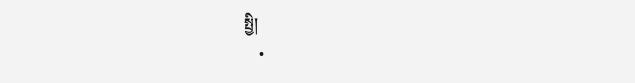སྤྱི།
    •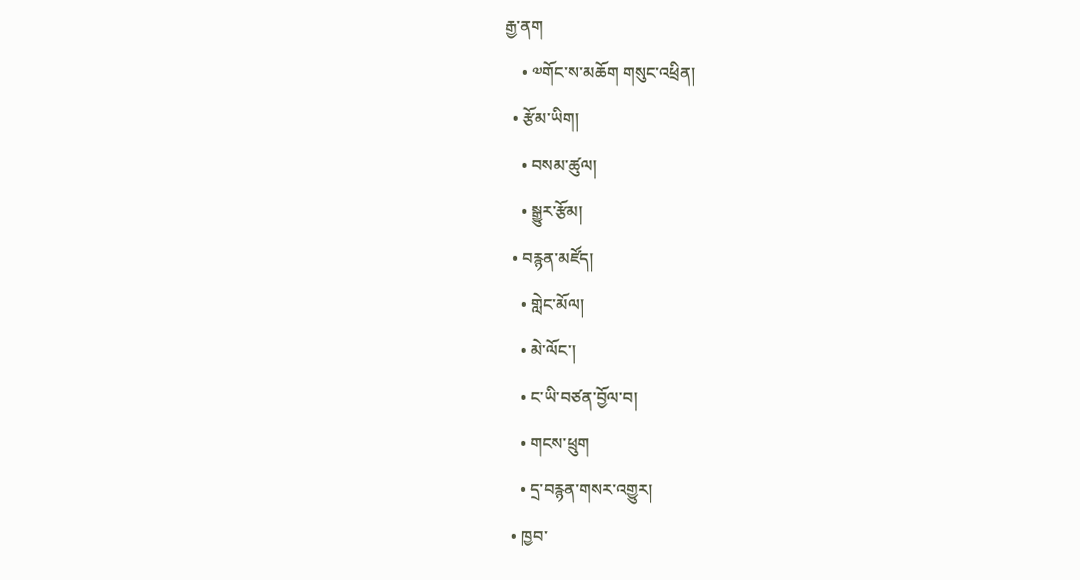རྒྱ་ནག
    • ༧གོང་ས་མཆོག གསུང་འཕྲིན།
  • རྩོམ་ཡིག།
    • བསམ་ཚུལ།
    • སྒྱུར་རྩོམ།
  • བརྙན་མཛོད།
    • གླེང་མོལ།
    • མེ་ལོང་།
    • ང་ཡི་བཙན་བྱོལ་བ།
    • གངས་ཕྲུག
    • དྲ་བརྙན་གསར་འགྱུར།
  • ཁྱབ་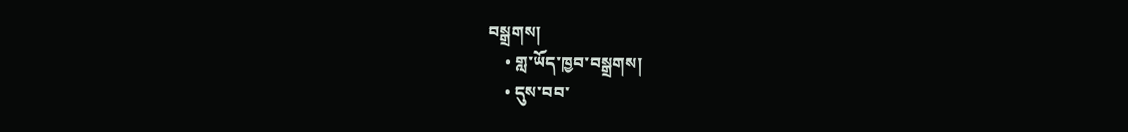བསྒྲགས།
    • གླ་ཡོད་ཁྱབ་བསྒྲགས།
    • དུས་བབ་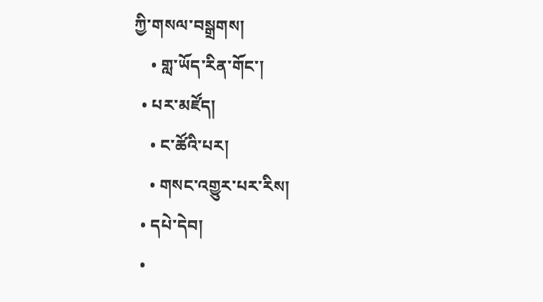ཀྱི་གསལ་བསྒྲགས།
    • གླ་ཡོད་རིན་གོང་།
  • པར་མཛོད།
    • ང་ཚོའི་པར།
    • གསང་འགྱུར་པར་རིས།
  • དཔེ་དེབ།
  •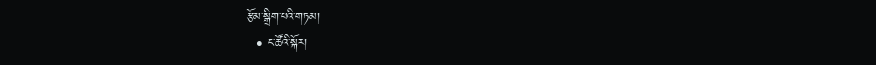རྩོམ་སྒྲིག་པའི་གཏམ།
  • ང་ཚོའི་སྐོར།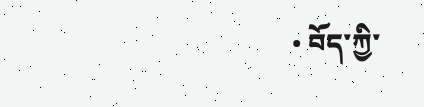• བོད་ཀྱི་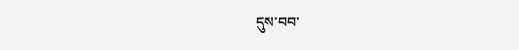དུས་བབ་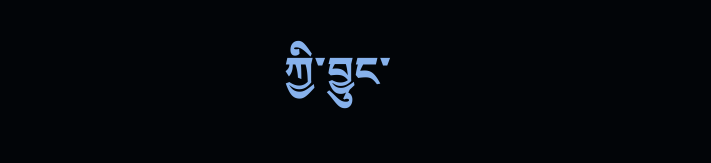ཀྱི་བྱུང་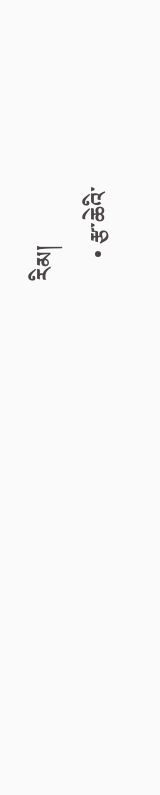རིམ།
    • རྩ་ཆེའི་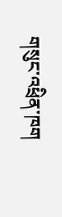གསུང་འཕྲིན་ཁག